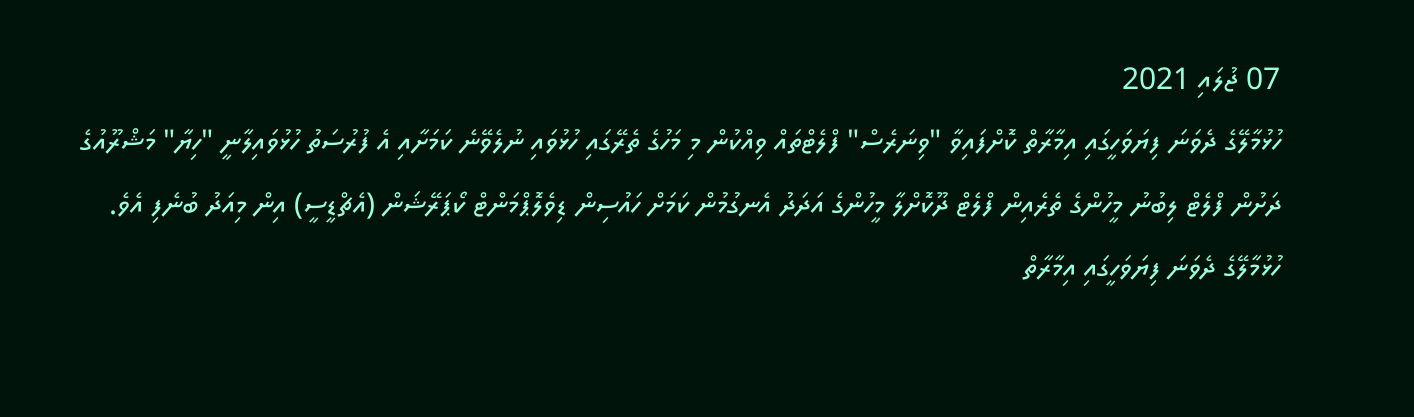07 ޖުލައި 2021
ހުޅުމާލޭގެ ދެވަނަ ފިޔަވަހީގައި އިމާރާތް ކޮށްފައިވާ "ވިނަރެސް" ފްލެޓްތައް ވިއްކުން މި މަހުގެ ތެރޭގައި ހުޅުވައި ނުލެވޭނެ ކަމަށާއި އެ ފުރުސަތު ހުޅުވައިލާނީ "ހިޔާ" މަޝްރޫއުގެ ދަށުން ފްލެޓް ލިބުނު މީހުންގެ ތެރެއިން ފްލެޓް ދޫކޮށްލާ މީހުންގެ އަދަދު އެނގުމުން ކަމަށް ހައުސިން ޑިވެލޮޕްމަންޓް ކޯޕަރޭޝަން (އެޗްޑީސީ) އިން މިއަދު ބުނެފި އެވެ.
ހުޅުމާލޭގެ ދެވަނަ ފިޔަވަހީގައި އިމާރާތް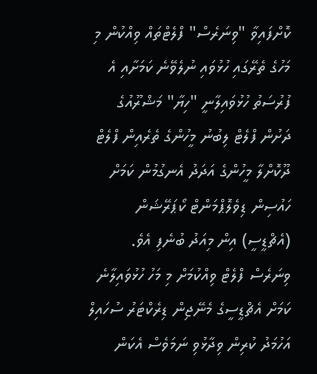ކޮށްފައިވާ "ވިނަރެސް" ފްލެޓްތައް ވިއްކުން މި މަހުގެ ތެރޭގައި ހުޅުވައި ނުލެވޭނެ ކަމަށާއި އެ ފުރުސަތު ހުޅުވައިލާނީ "ހިޔާ" މަޝްރޫއުގެ ދަށުން ފްލެޓް ލިބުނު މީހުންގެ ތެރެއިން ފްލެޓް ދޫކޮށްލާ މީހުންގެ އަދަދު އެނގުމުން ކަމަށް ހައުސިން ޑިވެލޮޕްމަންޓް ކޯޕަރޭޝަން (އެޗްޑީސީ) އިން މިއަދު ބުނެފި އެވެ.
ވިނަރެސް ފްލެޓް ވިއްކުމަށް މި މަހު ހުޅުވައިލާނެ ކަމަށް އެޗްޑީސީގެ މެނޭޖިން ޑިރެކްޓަރު ސުހައިލް އަހުމަދު ކުރިން ވިދާޅުވި ނަމަވެސް އެކަން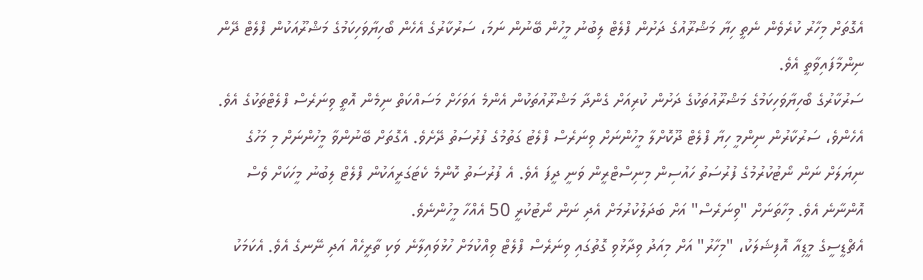އެގޮތަށް މިހާރު ކުރެވެން ނެތީ ހިޔާ މަޝްރޫއުގެ ދަށުން ފްލެޓް ލިބުނު މީހުން ބޭނުން ނަމަ، ސަރުކާރުގެ އެހެން ބޯހިޔާވަހިކަމުގެ މަޝްރޫއަކުން ފްލެޓް ދޭން ނިންމާފައިވާތީ އެވެ.
ސަރުކާރުގެ ބޯހިޔާވަހިކަމުގެ މަޝްރޫއުތަކުގެ ދަށުން ކުރިއަށް ގެންދާ މަޝްރޫއުތަކުން އެންމެ އަވަހަށް މަސައްކަތް ނިމެން އޮތީ ވިނަރެސް ފްލެޓްތަކުގެ އެވެ. އެހެންވެ، ސަރުކާރުން ނިންމީ ހިޔާ ފްލެޓް ދޫކޮށްލާ މީހުންނަށް ވިނަރެސް ފްލެޓު ގަތުމުގެ ފުރުސަތު ދޭށެވެ. އެގޮތަށް ބޭނުންވާ މީހުންނަށް މި މަހުގެ ނިޔަލަށް ނަން ނޯޓުކުރުމުގެ ފުރުސަތު ހައުސިން މިނިސްޓްރީން ވަނީ ދީފަ އެވެ. އެ ފުރުސަތު ކޮންމެ ކެޓަގަރީއަކުން ފްލެޓް ލިބުނު މީހަކަށް ވެސް އޮންނާނެ އެވެ. މިހާތަނަށް "ވިނަރެސް" އަށް ބަދަލުކުރުމަށް އެދި ނަން ނޯޓުކުރީ 50 އެއްހާ މީހުންނެވެ.
އެޗްޑީސީގެ މީޑިއާ އޮފިޝަލަކު، "މިހާރު" އަށް މިއަދު ވިދާޅުވި ގޮތުގައި ވިނަރެސް ފްލެޓް ވިއްކުމަށް ހުޅުވައިލާނެ ވަކި ތާރީހެއް އަދި ނޭނގެ އެވެ. އެކަމަކު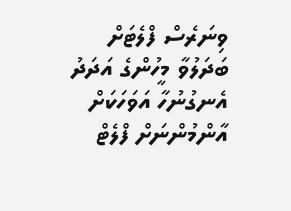ވިނަރެސް ފްލެޓަށް ބަދަލުވާ މީހުންގެ އަދަދު އެނގުނުހާ އަވަހަކަށް އާންމުންނަށް ފްލެޓް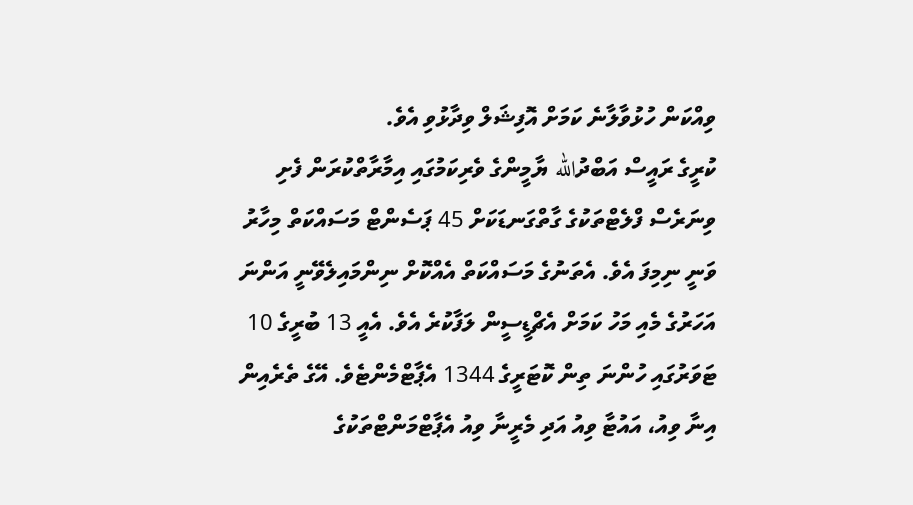ވިއްކަން ހުޅުވާލާނެ ކަމަށް އޮފިޝަލް ވިދާޅުވި އެވެ.
ކުރީގެ ރައީސް އަބްދުالله ޔާމީންގެ ވެރިކަމުގައި އިމާރާތްކުރަން ފެށި ވިނަރެސް ފްލެޓްތަކުގެ ގާތްގަނޑަކަށް 45 ޕަސެންޓް މަސައްކަތް މިހާރު ވަނީ ނިމިފަ އެވެ. އެތަނުގެ މަސައްކަތް އެއްކޮށް ނިންމައިލެވޭނީ އަންނަ އަހަރުގެ މެއި މަހު ކަމަށް އެޗްޑީސީން ލަފާކުރެ އެވެ. އެއީ 13 ބުރީގެ 10 ޓަވަރުގައި ހުންނަ ތިން ކޮޓަރީގެ 1344 އެޕާޓްމެންޓެވެ. އޭގެ ތެރެއިން އިނާ ވިއު، އައުޓާ ވިއު އަދި މެރީނާ ވިއު އެޕާޓްމަންޓްތަކުގެ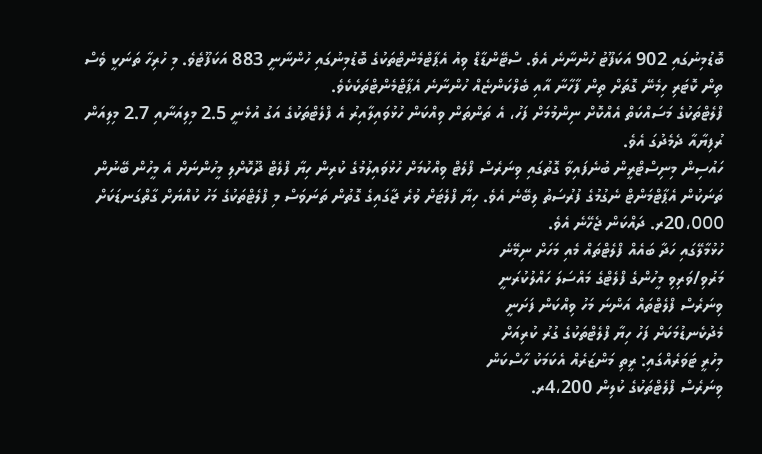ބޮޑުމިނުގައި 902 އަކަފޫޓު ހުންނާނެ އެވެ. ސްޓޭންޑާޑް ވިއު އެޕާޓްމެންޓްތަކުގެ ބޮޑުމިނުގައި ހުންނާނީ 883 އަކަފޫޓެވެ. މި ހުރިހާ ތަނަކީ ވެސް ތިން ކޮޓަރި ހިމެނޭ ގޮތަށް ތިން ފާހާނާ އާއި ބެލްކަންޏެއް ހުންނާނެ އެޕާޓްމެންޓްތަކެކެވެ.
ފްލެޓްތަކުގެ މަސައްކަތް އެއްކޮށް ނިންމުމަށް ފަހު، އެ ތަންތަން ވިއްކަން ހުޅުވައިލާއިރު އެ ފްލެޓްތަކުގެ އަގު އުޅެނީ 2.5 މިލިއަނާއި 2.7 މިލިއަން ރުފިޔާއާ ދެމެދުގަ އެވެ.
ހައުސިން މިނިސްޓްރީން ބުނެފައިވާ ގޮތުގައި ވިނަރެސް ފްލެޓް ވިއްކުމަށް ހުޅުވައިލުމުގެ ކުރިން ހިޔާ ފްލެޓް ދޫކޮށްލި މީހުންނަށް އެ މީހުން ބޭނުން ތަނަކުން އެޕާޓްމަންޓް ނެގުމުގެ ފުރުސަތު ލިބޭނެ އެވެ. ހިޔާ ފްލެޓަށް ވުރެ ޖާގައިގެ ގޮތުން ތަނަވަސް މި ފްލެޓްތަކުގެ މަހު ކުއްޔަށް ގާތްގަނޑަކަށް 20،000ރ. ދައްކަން ޖެހޭނެ އެވެ.
ހުޅުމާލޭގައި ހަދާ ބައެއް ފްލެޓްތައް މެއި މަހަށް ނިމޭނެ
މަރުވި/ވަރިވި މީހުންގެ ފްލެޓްގެ މައްސަލަ ހައްލުކުރަނީ
ވިނަރެސް ފްލެޓްތައް އަންނަ މަހު ވިއްކަން ފަށަނީ
މެދުކެނޑުމަކަށް ފަހު ހިޔާ ފްލެޓްތަކުގެ ގުރު ކުރިއަށް
މިހުރީ ޓަވަރެއްގައި: ރީތި މަންޒަރެއް އެކަމަކު ހާސްކަން
ވިނަރެސް ފްލެޓްތަކުގެ ކުލިން 4،200ރ.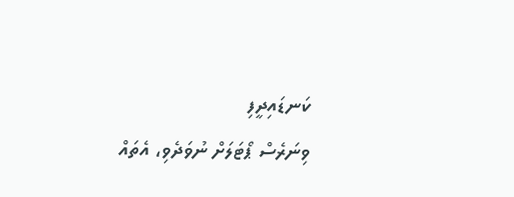ކަނޑައިދީފި
ވިނަރެސް ޕޯޓަލަށް ނުވަދެވި، އެތައް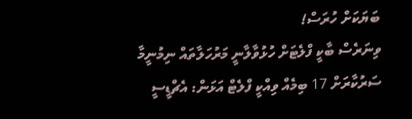ބަޔަކަށް ހުރަސް!
ވިނަރެސް ބާކީ ފްލެޓަށް ހުޅުވާލާނީ މަރުހަލާތައް ނިމުނީމާ
ސަރުކާރަށް 17 ބިމެއް ވިއްކީ ފްލެޓް އަޅަން: އެޗްޑީސީ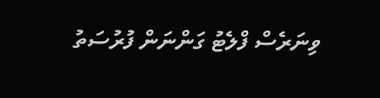ވިނަރެސް ފްލެޓު ގަންނަން ފުރުސަތު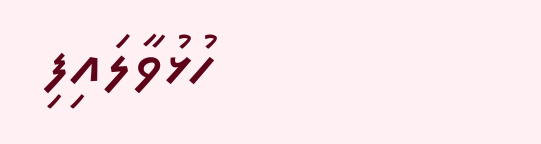ހުޅުވާލައިފި